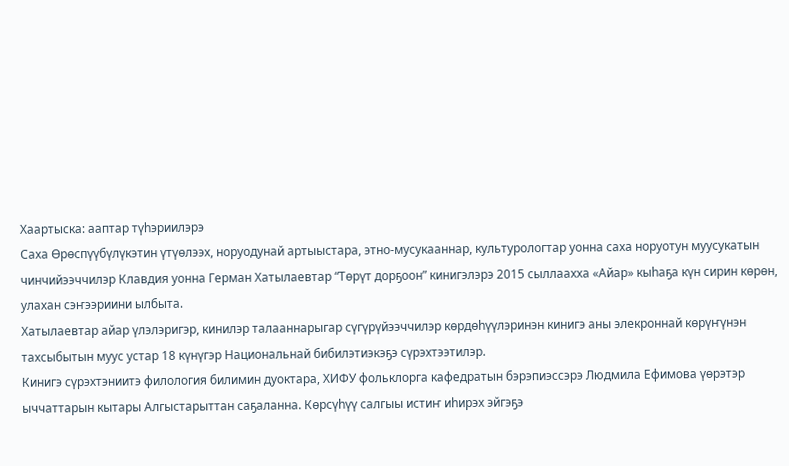Хаартыска: ааптар түһэриилэрэ
Саха Өрөспүүбүлүкэтин үтүөлээх, норуодунай артыыстара, этно-мусукааннар, культурологтар уонна саха норуотун муусукатын чинчийээччилэр Клавдия уонна Герман Хатылаевтар “Төрүт дорҕоон” кинигэлэрэ 2015 сыллаахха «Айар» кыһаҕа күн сирин көрөн, улахан сэҥээриини ылбыта.
Хатылаевтар айар үлэлэригэр, кинилэр талааннарыгар сүгүрүйээччилэр көрдөһүүлэринэн кинигэ аны элекроннай көрүҥүнэн тахсыбытын муус устар 18 күнүгэр Национальнай бибилэтиэкэҕэ сүрэхтээтилэр.
Кинигэ сүрэхтэниитэ филология билимин дуоктара, ХИФУ фольклорга кафедратын бэрэпиэссэрэ Людмила Ефимова үөрэтэр ыччаттарын кытары Алгыстарыттан саҕаланна. Көрсүһүү салгыы истиҥ иһирэх эйгэҕэ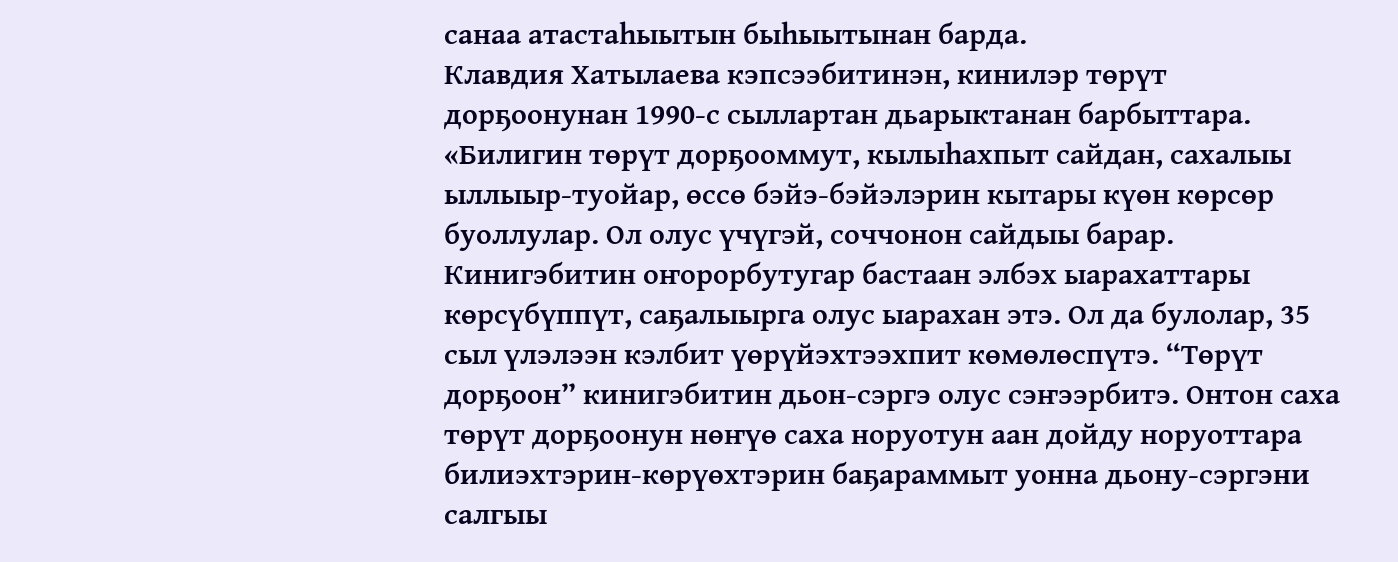санаа атастаһыытын быһыытынан барда.
Клавдия Хатылаева кэпсээбитинэн, кинилэр төрүт дорҕоонунан 1990-с сыллартан дьарыктанан барбыттара. «Билигин төрүт дорҕооммут, кылыһахпыт сайдан, сахалыы ыллыыр-туойар, өссө бэйэ-бэйэлэрин кытары күөн көрсөр буоллулар. Ол олус үчүгэй, соччонон сайдыы барар.
Кинигэбитин оҥорорбутугар бастаан элбэх ыарахаттары көрсүбүппүт, саҕалыырга олус ыарахан этэ. Ол да булолар, 35 сыл үлэлээн кэлбит үөрүйэхтээхпит көмөлөспүтэ. “Төрүт дорҕоон” кинигэбитин дьон-сэргэ олус сэҥээрбитэ. Онтон саха төрүт дорҕоонун нөҥүө саха норуотун аан дойду норуоттара билиэхтэрин-көрүөхтэрин баҕараммыт уонна дьону-сэргэни салгыы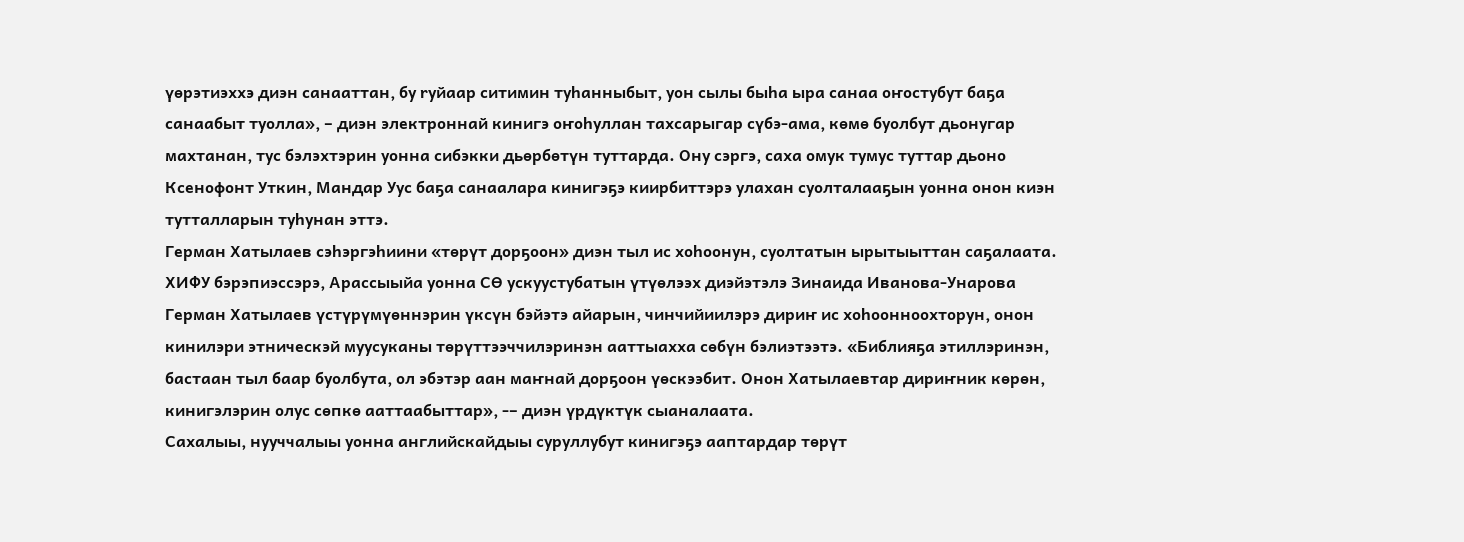үөрэтиэххэ диэн санааттан, бу rуйаар ситимин туһанныбыт, уон сылы быһа ыра санаа оҥостубут баҕа санаабыт туолла», – диэн электроннай кинигэ оҥоһуллан тахсарыгар сүбэ-ама, көмө буолбут дьонугар махтанан, тус бэлэхтэрин уонна сибэкки дьөрбөтүн туттарда. Ону сэргэ, саха омук тумус туттар дьоно Ксенофонт Уткин, Мандар Уус баҕа санаалара кинигэҕэ киирбиттэрэ улахан суолталааҕын уонна онон киэн тутталларын туһунан эттэ.
Герман Хатылаев сэһэргэһиини «төрүт дорҕоон» диэн тыл ис хоһоонун, суолтатын ырытыыттан саҕалаата.
ХИФУ бэрэпиэссэрэ, Арассыыйа уонна СӨ ускуустубатын үтүөлээх диэйэтэлэ Зинаида Иванова-Унарова Герман Хатылаев үстүрүмүөннэрин үксүн бэйэтэ айарын, чинчийиилэрэ дириҥ ис хоһоонноохторун, онон кинилэри этническэй муусуканы төрүттээччилэринэн ааттыахха сөбүн бэлиэтээтэ. «Библияҕа этиллэринэн, бастаан тыл баар буолбута, ол эбэтэр аан маҥнай дорҕоон үөскээбит. Онон Хатылаевтар дириҥник көрөн, кинигэлэрин олус сөпкө ааттаабыттар», -– диэн үрдүктүк сыаналаата.
Сахалыы, нууччалыы уонна английскайдыы суруллубут кинигэҕэ ааптардар төрүт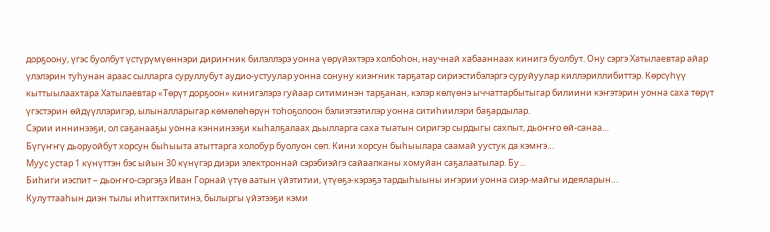дорҕоону, үгэс буолбут үстүрүмүөннэри дириҥник билэллэрэ уонна үөрүйэхтэрэ холбоһон, научнай хабааннаах кинигэ буолбут. Ону сэргэ Хатылаевтар айар үлэлэрин туһунан араас сылларга суруллубут аудио-устуулар уонна сонуну киэҥник тарҕатар сириэстибэлэргэ суруйуулар киллэриллибиттэр. Көрсүһүү кыттыылаахтара Хатылаевтар «Төрүт дорҕоон» кинигэлэрэ rуйаар ситиминэн тарҕанан, кэлэр көлүөнэ ыччаттарбытыгар билиини кэҥэтэрин уонна саха төрүт үгэстэрин өйдүүллэригэр, ылыналларыгар көмөлөһөрүн тоһоҕолоон бэлиэтээтилэр уонна ситиһиилэри баҕардылар.
Сэрии иннинээҕи, ол саҕанааҕы уонна кэннинээҕи кыһалҕалаах дьылларга саха тыатын сиригэр сырдыгы сахпыт, дьоҥҥо өй-санаа…
Бүгүҥҥү дьоруойбут хорсун быһыыта атыттарга холобур буолуон сөп. Кини хорсун быһыылара саамай уустук да кэмҥэ…
Муус устар 1 күнүттэн бэс ыйын 30 күнүгэр диэри электроннай сэрэбиэйгэ сайаапканы хомуйан саҕалаатылар. Бу…
Биһиги иэспит – дьоҥҥо-сэргэҕэ Иван Горнай үтүө аатын үйэтитии, үтүөҕэ-кэрэҕэ тардыһыыны иҥэрии уонна сиэр-майгы идеяларын…
Кулуттааһын диэн тылы иһиттэхпитинэ, былыргы үйэтээҕи кэми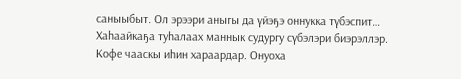саныыбыт. Ол эрээри аныгы да үйэҕэ оннукка түбэспит…
Хаһаайкаҕа туһалаах маннык судургу сүбэлэри биэрэллэр. Кофе чааскы иһин хараардар. Онуоха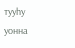тууһу уонна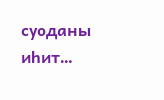суоданы иһит…